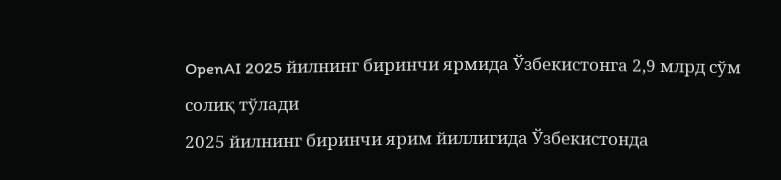OpenAI 2025 йилнинг биринчи ярмида Ўзбекистонга 2,9 млрд сўм солиқ тўлади
2025 йилнинг биринчи ярим йиллигида Ўзбекистонда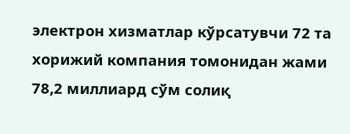электрон хизматлар кўрсатувчи 72 та хорижий компания томонидан жами 78,2 миллиард сўм солиқ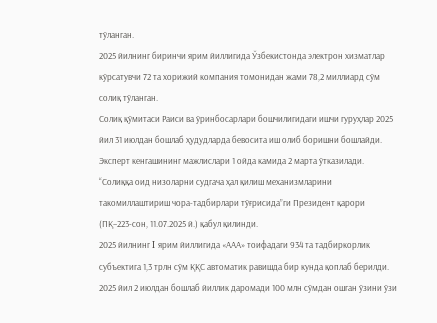тўланган.
2025 йилнинг биринчи ярим йиллигида Ўзбекистонда электрон хизматлар кўрсатувчи 72 та хорижий компания томонидан жами 78,2 миллиард сўм солиқ тўланган.
Солиқ қўмитаси Раиси ва ўринбосарлари бошчилигидаги ишчи гуруҳлар 2025 йил 31 июлдан бошлаб ҳудудларда бевосита иш олиб боришни бошлайди.
Эксперт кенгашининг мажлислари 1 ойда камида 2 марта ўтказилади.
“Солиққа оид низоларни судгача ҳал қилиш механизмларини такомиллаштириш чора-тадбирлари тўғрисида”ги Президент қарори (ПҚ–223-сон, 11.07.2025 й.) қабул қилинди.
2025 йилнинг I ярим йиллигида «ААА» тоифадаги 934 та тадбиркорлик субъектига 1,3 трлн сўм ҚҚС автоматик равишда бир кунда қоплаб берилди.
2025 йил 2 июлдан бошлаб йиллик даромади 100 млн сўмдан ошган ўзини ўзи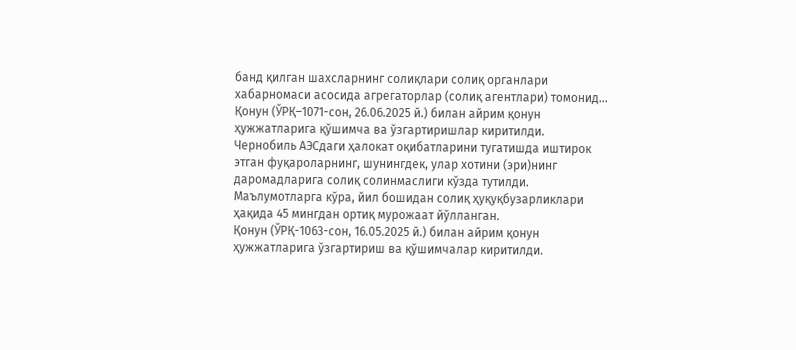банд қилган шахсларнинг солиқлари солиқ органлари хабарномаси асосида агрегаторлар (солиқ агентлари) томонид...
Қонун (ЎРҚ–1071-сон, 26.06.2025 й.) билан айрим қонун ҳужжатларига қўшимча ва ўзгартиришлар киритилди.
Чернобиль АЭСдаги ҳалокат оқибатларини тугатишда иштирок этган фуқароларнинг, шунингдек, улар хотини (эри)нинг даромадларига солиқ солинмаслиги кўзда тутилди.
Маълумотларга кўра, йил бошидан солиқ ҳуқуқбузарликлари ҳақида 45 мингдан ортиқ мурожаат йўлланган.
Қонун (ЎРҚ-1063-сон, 16.05.2025 й.) билан айрим қонун ҳужжатларига ўзгартириш ва қўшимчалар киритилди.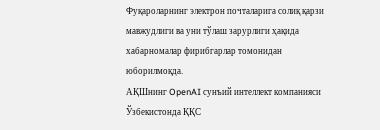Фуқароларнинг электрон почталарига солиқ қарзи мавжудлиги ва уни тўлаш зарурлиги ҳақида хабарномалар фирибгарлар томонидан юборилмоқда.
АҚШнинг OpenAI сунъий интеллект компанияси Ўзбекистонда ҚҚС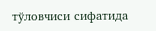тўловчиси сифатида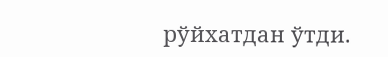рўйхатдан ўтди.